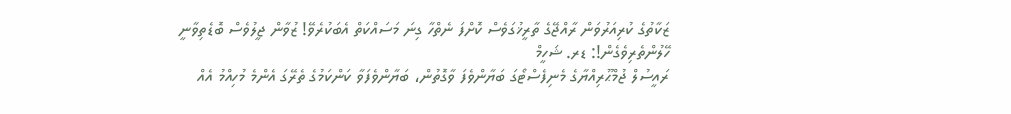ޒަކާތުގެ ކުރިއަރުވަން ރާއްޖޭގެ ތާރީޚުގަވެސް ކޮށްފަ ނެތްހާ ގިނަ މަސައްކަތް އެބަކުރެވޭ! ޒުވާން ޖީލުވެސް ބޮޑެތިވާނީ ހޭލުންތެރިވެގެން!: ޑރ. ޝަހީމް
ރައީސުލް ޖުމްޙޫރިއްޔާގެ މެނިފެސްޓޯގަ ބަޔާންވެފަ ވާގޮތުން، ބަޔާންވެފަވާ ކަންކަމުގެ ތެރޭގަ އެންމެ މުހިއްމު އެއް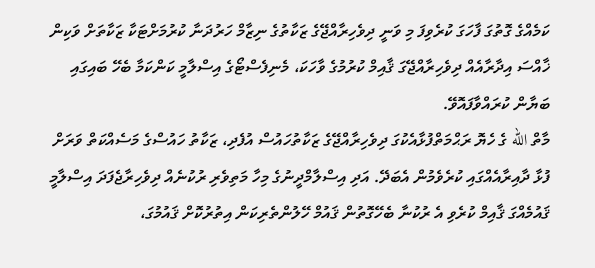ކަމެއްގެ ގޮތުގަ ފާހަގަ ކުރެވިފަ މި ވަނީ ދިވެހިރާއްޖޭގެ ޒަކާތުގެ ނިޒާމް ހަރުދަނާ ކުރުމަށްޓަކާ ޒަކާތަށް ވަކިން ޚާއްސަ އިދާރާއެއް ދިވެހިރާއްޖޭގަ ޤާއިމް ކުރުމުގެ ވާހަކަ، މެނިފެސްޓޯގެ އިސްލާމީ ކަންކަމާ ބެހޭ ބައިގައި ބަޔާން ކުރައްވާފައޮވޭ.
މާތް الله ގެ ހެޔޮ ރަޙްމަތްފުޅާއެކުގަ ދިވެހިރާއްޖޭގެ ޒަކާތުހައުސް އުފެދި، ޒަކާތު ހައުސްގެ މަސެއްކަތް ވަރަށް ފުޅާ ދާއިރާއެއްގައި ކުރެވެމުން އެބަދޭ. އަދި އިސްލާމްދީނުގެ މިހާ މަތިވެރި ރުކުނެއް ދިވެހިރާޖެފަދަ އިސްލާމީ ޤައުމެއްގަ ޤާއިމް ކުރެވި އެ ރުކުނާ ބެހޭގޮތުން ޤައުމް ހޭލުންތެރިކަން އިތުރުކޮށް ޤައުމުގަ،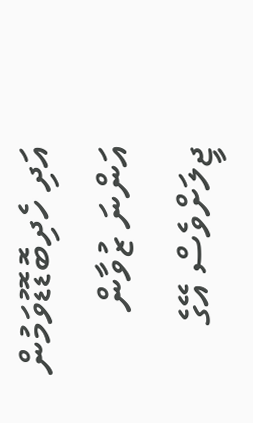އަދި ހެދިބޮޑޮޑުވަމުން އަންނަ ޒުވާން ޖީލަށްވެސް އޭގެ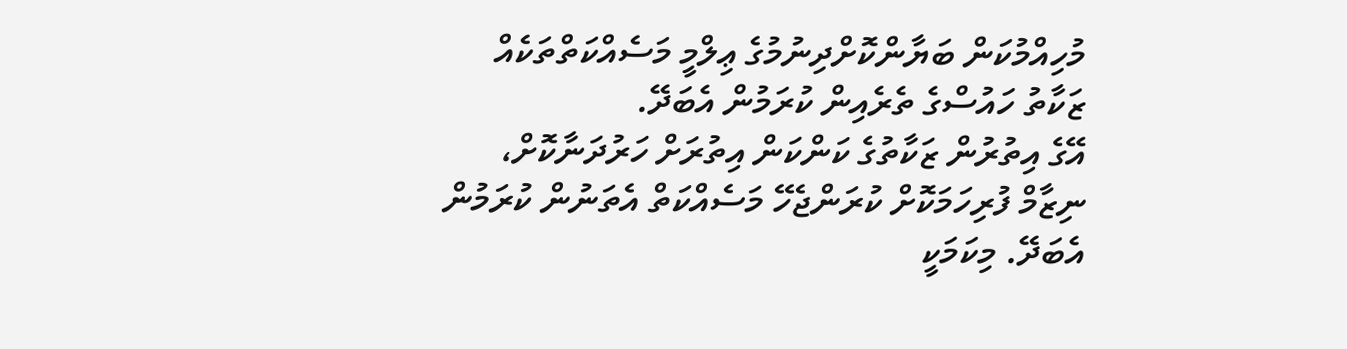މުހިއްމުކަން ބަޔާންކޮށްދިނުމުގެ ޢިލްމީ މަސެއްކަތްތަކެއް ޒަކާތު ހައުސްގެ ތެރެއިން ކުރަމުން އެބަދޭ.
އޭގެ އިތުރުން ޒަކާތުގެ ކަންކަން އިތުރަށް ހަރުދަނާކޮށް، ނިޒާމް ފުރިހަމަކޮށް ކުރަންޖެހޭ މަސެއްކަތް އެތަނުން ކުރަމުން އެބަދޭ. މިކަމަކީ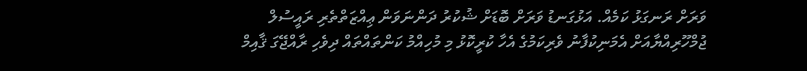ވަރަށް ރަނގަޅު ކަމެއް. އަޅުގަނޑު ވަރަށް ބޮޑަށް ޝުކުރު ދަންނަވަން ޢިއްޒަތްތެރި ރައީސުލް ޖުމްހޫރިއްޔާއަށް އެމަނިކުފާނު ވެރިކަމުގެ އެހާ ކުރީކޮޅު މި މުހިއްމު ކަންތައްތައް ދިވެހި ރާއްޖޭގަ ޤާއިމް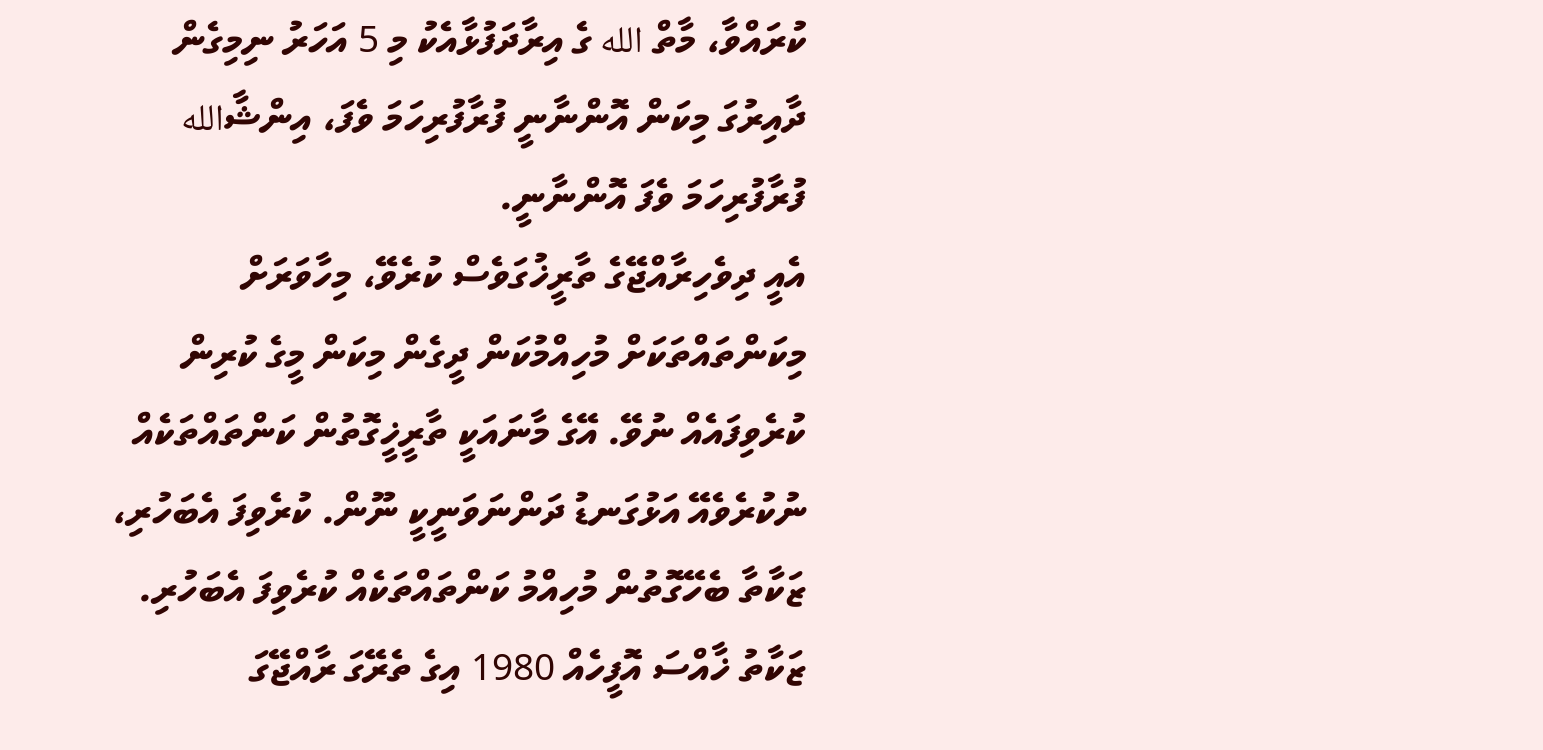ކުރައްވާ، މާތް الله ގެ އިރާދަފުޅާއެކު މި 5 އަހަރު ނިމިގެން ދާއިރުގަ މިކަން އޮންނާނީ ފުރާފުރިހަމަ ވެފަ، އިންޝާالله ފުރާފުރިހަމަ ވެފަ އޮންނާނީ.
އެއީ ދިވެހިރާއްޖޭގެ ތާރީޚުގަވެސް ކުރެވޭ، މިހާވަރަށް މިކަންތައްތަކަށް މުހިއްމުކަން ދީގެން މިކަން މީގެ ކުރިން ކުރެވިފައެއް ނުވޭ. އޭގެ މާނައަކީ ތާރީޚީގޮތުން ކަންތައްތަކެއް ނުކުރެވެއޭ އަޅުގަނޑު ދަންނަވަނީކީ ނޫން. ކުރެވިފަ އެބަހުރި، ޒަކާތާ ބެހޭގޮތުން މުހިއްމު ކަންތައްތަކެއް ކުރެވިފަ އެބަހުރި.
ޒަކާތު ޚާއްސަ އޮފީހެއް 1980 އިގެ ތެރޭގަ ރާއްޖޭގަ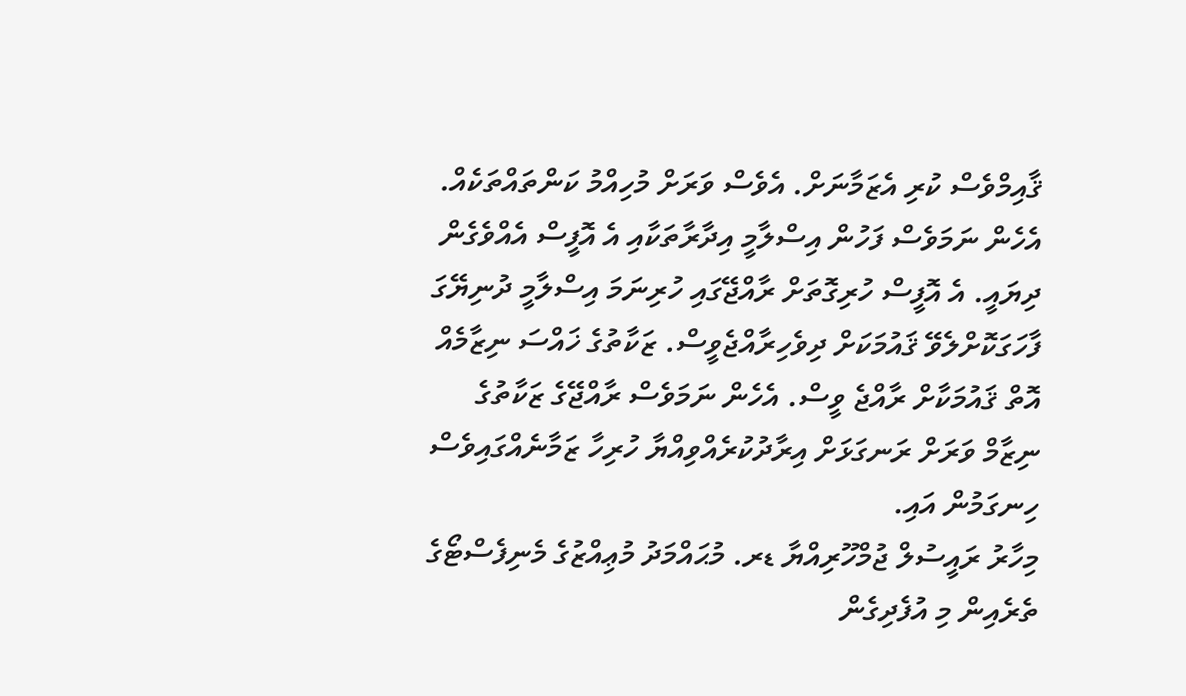ޤާއިމްވެސް ކުރި އެޒަމާނަށް. އެވެސް ވަރަށް މުހިއްމު ކަންތައްތަކެއް. އެހެން ނަމަވެސް ފަހުން އިސްލާމީ އިދާރާތަކާއި އެ އޮފީސް އެއްވެގެން ދިޔައީ. އެ އޮފީސް ހުރިގޮތަށް ރާއްޖޭގައި ހުރިނަމަ އިސްލާމީ ދުނިޔޭގަ ފާހަގަކޮށްލެވޭ ޤައުމަކަށް ދިވެހިރާއްޖެވީސް. ޒަކާތުގެ ޚައްސަ ނިޒާމެއް އޮތް ޤައުމަކާށް ރާއްޖެ ވީސް. އެހެން ނަމަވެސް ރާއްޖޭގެ ޒަކާތުގެ ނިޒާމް ވަރަށް ރަނގަޅަށް އިރާދުކުރެއްވިއްޔާ ހުރިހާ ޒަމާނެއްގައިވެސް ހިނގަމުން އައި.
މިހާރު ރައީސުލް ޖުމްހޫރިއްޔާ ޑރ. މުޙައްމަދު މުޢިއްޒުގެ މެނިފެސްޓޯގެ ތެރެއިން މި އުފެދިގެން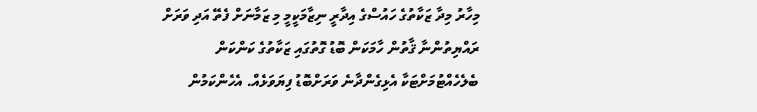މިހާރު މިދާ ޒަކާތުގެ ހައުސްގެ އިދާރީ ނިޒާމަކީމީ މި ޒަމާނަށް ފެތޭ އަދި ވަރަށް ރައްޔިތުންނާ ޤާތުން ހާމަކަން ބޮޑު ގޮތުގައި ޒަކާތުގެ ކަންކަން ބެލެހެއްޓުމަށްޓަކާ އެޅިގެންދާނެ ވަރަށްބޮޑު ފިޔަވަޅެއް. އެހެންކަމުން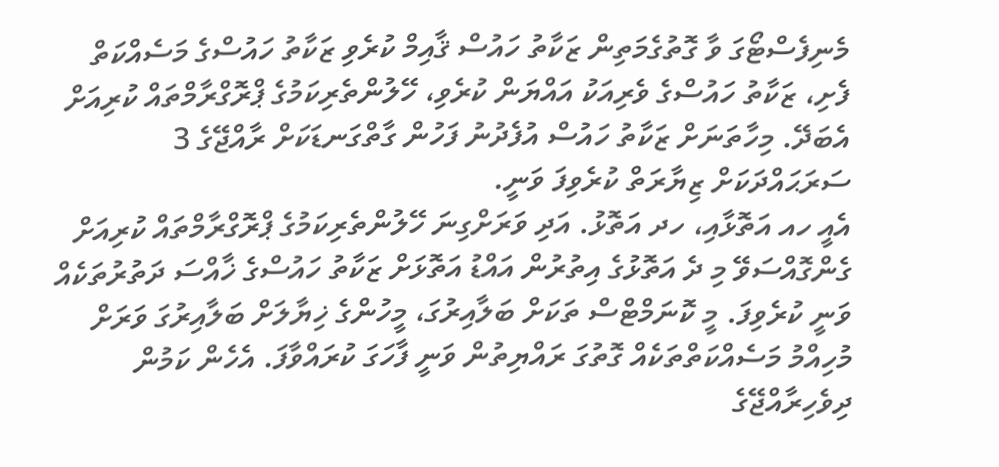މެނިފެސްޓޯގަ ވާ ގޮތުގެމަތިން ޒަކާތު ހައުސް ޤާއިމް ކުރެވި ޒަކާތު ހައުސްގެ މަސެއްކަތް ފެށި، ޒަކާތު ހައުސްގެ ވެރިއަކު އައްޔަން ކުރެވި، ހޭލުންތެރިކަމުގެ ޕްރޮގްރާމްތައް ކުރިއަށް އެބަދޭ. މިހާތަނަށް ޒަކާތު ހައުސް އުފެދުނު ފަހުން ގާތްގަނޑަކަށް ރާއްޖޭގެ 3 ސަރަޙައްދަކަށް ޒިޔާރަތް ކުރެވިފަ ވަނީ.
އެއީ ހއ އަތޮޅާއި، ހދ އަތޮޅު. އަދި ވަރަށްގިނަ ހޭލުންތެރިކަމުގެ ޕްރޮގްރާމްތައް ކުރިއަށް ގެންގޮއްސަވޭ މި ދެ އަތޮޅުގެ އިތުރުން އައްޑު އަތޮޅަށް ޒަކާތު ހައުސްގެ ޚާއްސަ ދަތުރުތަކެއް ވަނީ ކުރެވިފަ. މީ ކޮނަމްޓްސް ތަކަށް ބަލާއިރުގަ، މީހުންގެ ޚިޔާލަށް ބަލާއިރުގަ ވަރަށް މުހިއްމު މަސެއްކަތްތަކެއް ގޮތުގަ ރައްޔިތުން ވަނީ ފާހަގަ ކުރައްވާފަ. އެހެން ކަމުން ދިވެހިރާއްޖޭގެ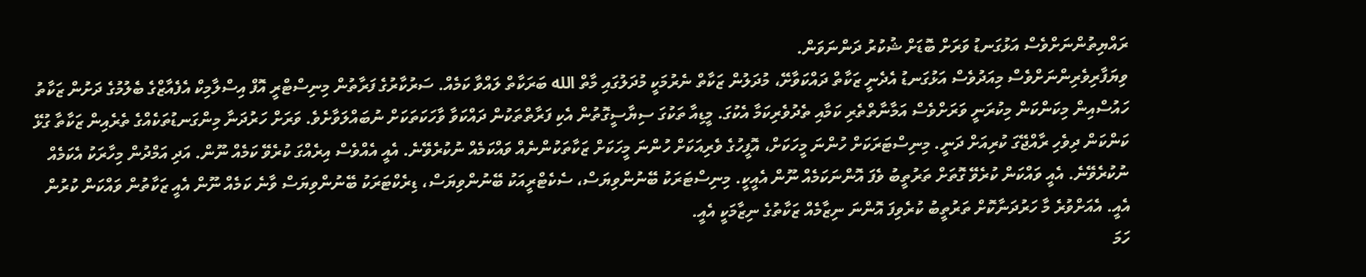ރައްޔިތުންނަށްވެސް އަޅުގަނޑު ވަރަށް ބޮޑަށް ޝުކުރު ދަންނަވަން.
ވިޔަފާރިވެރިންނަށްވެސް މިއަދުވެސް އަޅުގަނޑު އެދެނީ ޒަކާތް ދައްކަވާށޭ، މުދަލުން ޒަކާތް ނެރުމަކީ މުދަލުގައި މާތް الله ބަރަކާތް ލައްވާ ކަމެއް. ސަރުކާރުގެ ފަރާތުން މިނިސްޓްރީ އޮފް އިސްލާމިކް އެފެއާޒްގެ ބެލުމުގެ ދަށުން ޒަކާތު ހައުސްއިން މިކަންކަން މިކުރަނީ ވަރަށްވެސް އަމާނާތްތެރި ކަމާއި ތެދުވެރިކަމާ އެކުގަ. މީޑިއާ ތަކުގަ ސިޔާސީގޮތުން އެކި ފަރާތްތަކުން ދައްކަވާ ވާހަކަތަކަށް ނުބައްލަވާށެވެ. ވަރަށް ހަރުދަނާ މިންގަނޑުތަކެއްގެ ތެރެއިން ޒަކާތާ ގުޅޭ ކަންކަން ދިވެހި ރާއްޖޭގަ ކުރިއަށް ދަނީ. މިނިސްޓަރަކަށް ހުންނަ މީހަކަށް، އޮފީހުގެ ވެރިއަކަށް ހުންނަ މީހަކަށް ޒަކާތަކުންނެއް ވައްކަމެއް ނުކުރެވޭނެ. އެއީ އެއްވެސް އިރެއްގަ ކުރެވޭ ކަމެއް ނޫން. އަދި އަމްދުން މިހާރަކު އެކަމެއް ނުކުރެވޭނެ. އެއީ ވައްކަން ކުރެވޭ ގޮތަށް ތަރުތީބު ވެފަ އޮންނަކަމެއް ނޫން އެއީކީ. މިނިސްޓަރަކު ބޭނުންވިޔަސް، ސެކެޓްރީއަކު ބޭނުންވިޔަސް، ޑިރެކްޓަރަކު ބޭނުންވިޔަސް ވާނެ ކަމެއް ނޫން އެއީ ޒަކާތުން ވައްކަން ކުރުން އެއީ. އެއަށްވުރެ މާ ހަރުދަނާކޮށް ތަރުތީބު ކުރެވިފަ އޮންނަ ނިޒާމެއް ޒަކާތުގެ ނިޒާމަކީ އެއީ.
ހަމަ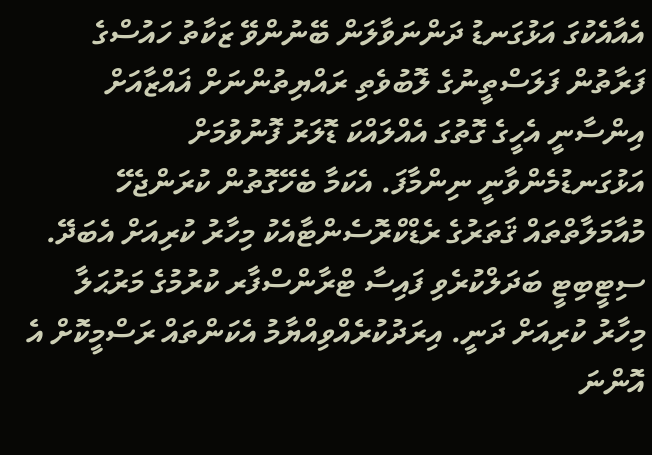އެއާއެކުގަ އަޅުގަނޑު ދަންނަވާލަން ބޭނުންވޭ ޒަކާތު ހައުސްގެ ފަރާތުން ފަލަސްތީނުގެ ލޮބުވެތި ރައްޔިތުންނަށް ޣައްޒާއަށް އިންސާނީ އެހީގެ ގޮތުގަ އެއްލައްކަ ޑޮލަރު ފޮނުވުމަށް އަޅުގަނޑުމެންވާނީ ނިންމާފަ. އެކަމާ ބެހޭގޮތުން ކުރަންޖެހޭ މުއާމަލާތްތައް ޤަތަރުގެ ރެޑްކްރޮސެންޓާއެކު މިހާރު ކުރިއަށް އެބަދޭ. ސިޓީބިޓީ ބަދަލްކުރެވި ފައިސާ ޓްރާންސްފާރ ކުރުމުގެ މަރުޙަލާ މިހާރު ކުރިއަށް ދަނީ. އިރަދުކުރެއްވިއްޔާމު އެކަންތައް ރަސްމީކޮށް އެ އޮންނަ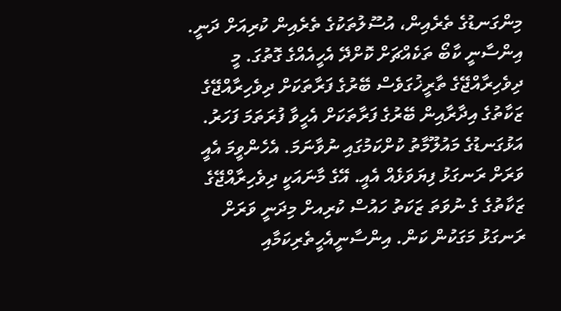މިންގަނޑުގެ ތެރެއިން، އުސޫލުތަކުގެ ތެރެއިން ކުރިއަށް ދަނީ.
އިންސާނީ ކާބޯ ތަކެއްޗަށް ކޮށްދޭ އެހީއެއްގެ ގޮތުގަ. މީ ދިވެހިރާއްޖޭގެ ތާރީޚުގަވެސް ބޭރުގެ ފަރާތަކަށް ދިވެހިރާއްޖޭގެ ޒަކާތުގެ އިދާރާއިން ބޭރުގެ ފަރާތަކަށް އެހީވާ ފުރަތަމަ ފަހަރު. އަޅުގަނޑުގެ މައުލޫމާތު ކުށްކަމުގައި ނުވާނަމަ. އެހެންވީމަ އެއީ ވަރަށް ރަނގަޅު ފިޔަވަޅެއް އެއީ. އޭގެ މާނައަކީ ދިވެހިރާއްޖޭގެ ޒަކާތުގެ ގެ ނުވަތަ ޒަކަތު ހައުސް ކުރިއށް މިދަނީ ވަރަށް ރަނގަޅު މަގަކުން ކަން. އިންސާނީއެހީތެރިކަމާއި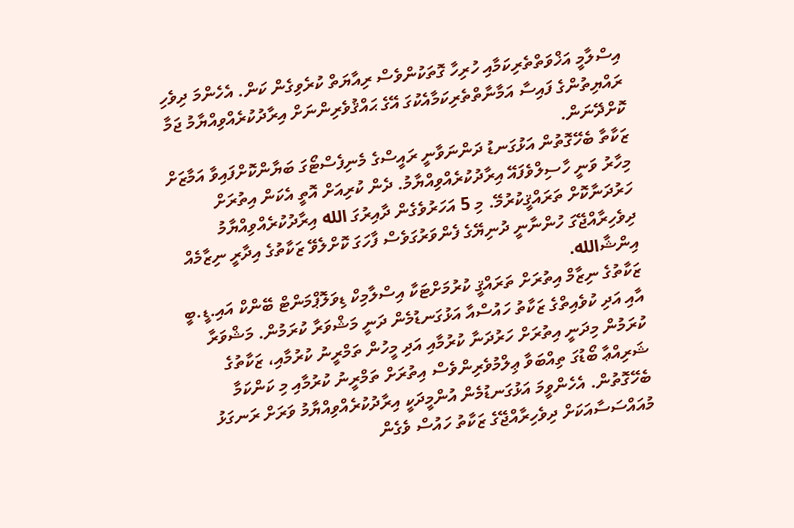އިސްލާމީ އަޚްވަތްތެރިކަމާއި ހުރިހާ ގޮތަކުންވެސް ރިއާޔަތް ކުރެވިގެން ކަން. އެހެންމަ ދިވެހި ރައްޔިތުންގެ ފައިސާ އަމާނާތްތެރިކަމާއެކުގަ އޭގެ ޙައްޤުވެރިންނަށް އިރާދުކުރެއްވިއްޔާމު ޖަމާ ކޮށްދޭނަން.
ޒަކާތާ ބެހޭގޮތުން އަޅުގަނޑު ދަންނަވާނީ ރައީސްގެ މެނިފެސްޓޯގަ ބަޔާންކޮށްފައިވާ އަމާޒަށް މިހާރު ވަނީ ހާސިލްވެފައޭ އިރާދުކުރެއްވިއްޔާމު. ދެން ކުރިއަށް އޮތީ އެކަން އިތުރަށް ހަރުދަނާކޮށް ތަރައްޤީކުރުމޭ. މި 5 އަހަރުވެގެން ދާއިރުގަ الله އިރާދުކުރެއްވިއްޔާމު ދިވެހިރާއްޖޭގަ ހުންނާނީ ދުނިޔޭގެ ފެންވަރުގަވެސް ފާހަގަ ކޮށްލެވޭ ޒަކާތުގެ އިދާރީ ނިޒާމެއް އިންޝާالله.
ޒަކާތުގެ ނިޒާމް އިތުރަށް ތަރައްޤީ ކުރުމަށްޓަކާ އިސްލާމިކް ޑިވަލޮޕްމަންޓް ބޭންކް އައި.ޑީ.ބީ އާއި އަދި ކުވެއިތްގެ ޒަކާތު ހައުސްއާ އަޅުގަނޑުމެން ދަނީ މަޝްވަރާ ކުރަމުން. މަޝްވަރާ ކުރަމުން މިދަނީ އިތުރަށް ހަރުދަނާ ކުރުމާއި އަދި މީހުން ތަމްރީނު ކުރުމާއި، ޒަކާތުގެ ޝަރިއްޢާ ބޯޑުގަ ތިއްބަވާ ޢިލްމުވެރިންވެސް އިތުރަށް ތަމްރީނު ކުރުމާއި މި ކަންކަމާ ބެހޭގޮތުން. އެހެންވީމަ އަޅުގަނޑުމެން އުންމީދަކީ އިރާދުކުރެއްވިއްޔާމު ވަރަށް ރަނގަޅު މުއައްސަސާއަކަށް ދިވެހިރާއްޖޭގެ ޒަކާތު ހައުސް ވެގެން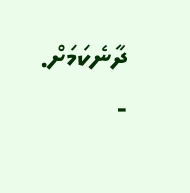ދާނެކަމަށް.
-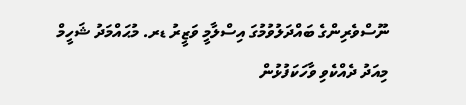ނޫސްވެރިންގެ ބައްދަލުވުމުގަ އިސްލާމީ ވަޒީރު ޑރ. މުޙައްމަދު ޝަހީމް މިއަދު ދެއްކެވި ވާހަކަފުޅުން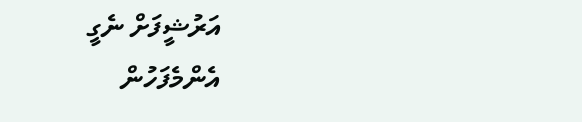އަރުޝީފަށް ނެގީ
އެންމެފަހުން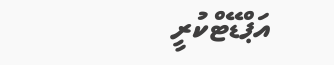އަޕްޑޭޓްކުރީ